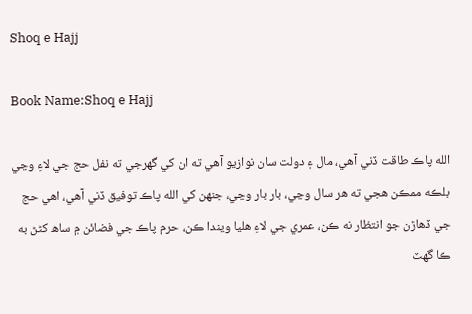Shoq e Hajj

Book Name:Shoq e Hajj

الله پاڪ طاقت ڏني آهي، مال ۽ دولت سان نوازيو آهي ته ان کي گهرجي ته نفل حج جي لاءِ وڃي بلڪه ممڪن هجي ته هر سال وڃي، بار بار وڃي، جنهن کي الله پاڪ توفيق ڏني آهي، اهي حج جي ڏهاڙن جو انتظار نه ڪن، عمري جي لاءِ هليا ويندا ڪن، حرم پاڪ جي فضائن ۾ ساھ کڻڻ به ڪا گهٽ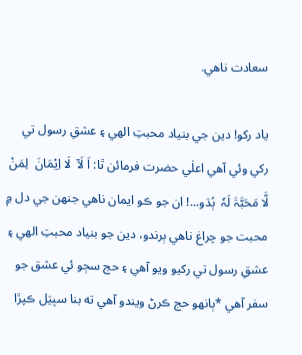سعادت ناهي.

ياد رکو! دين جي بنياد محبتِ الهي ۽ عشقِ رسول تي رکي وئي آهي اعلٰي حضرت فرمائن ٿا: اَ لَاۤ  لَا اِیْمَانَ  لِمَنْ لَّا مَحَبَّۃَ لَہٗ  ٻُڌو...! ان جو ڪو ايمان ناهي جنهن جي دل ۾ محبت جو چراغ ناهي ٻرندو، دين جو بنياد محبتِ الهي ۽ عشقِ رسول تي رکيو ويو آهي ۽ حج سڄو ئي عشق جو سفر آهي *ٻانهو حج ڪرڻ ويندو آهي ته بنا سبِيَل ڪپڙا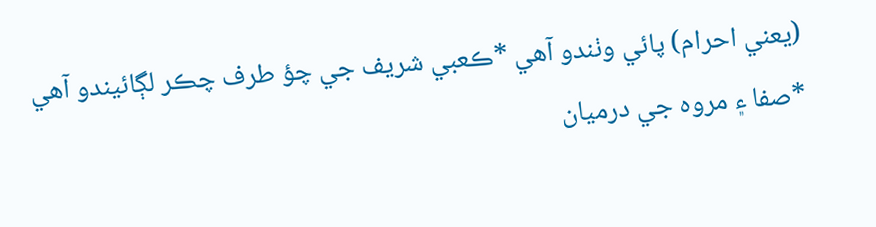(يعني احرام) پائي وٺندو آهي *ڪعبي شريف جي چؤ طرف چڪر لڳائيندو آهي *صفا ۽ مروه جي درميان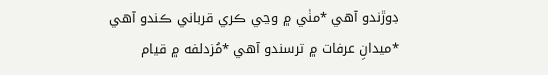ڊوڙندو آهي *منٰي ۾ وڃي ڪري قرباني ڪندو آهي *ميدانِ عرفات ۾ ترسندو آهي *مُزدلفه ۾ قيام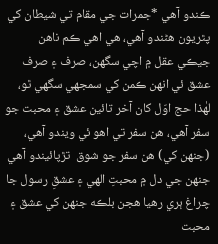ڪندو آهي *جمرات جي مقام تي شيطان کي پٿريون هڻندو آهي، هي اهي ڪم ناهن جيڪي عقل ۾ اچي سگهن، صرف ۽ صرف عشق ئي انهن ڪمن کي سمجهي سگهي ٿو، لهٰذا حج اوّل کان آخر تائين عشق ۽ محبت جو سفر آهي، هن سفر تي اهو ئي ويندو آهي، (جنهن کي) هن سفر جو شوق  تڙپائيندو آهي جنهن جي دل ۾ محبتِ الهي ۽ عشقِ رسول جا چراغ ٻري رهيا هجن بلڪه جنهن کي عشق ۽ محبت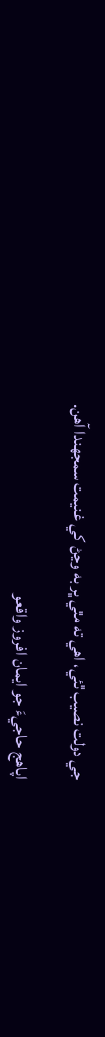جي دولت نصيب ٿئي، اهي ته مٿي ڀر به وڃڻ کي غنيمت سمجهندا آهن.

اپاهج حاجيءَ جو ايمان افروز واقعو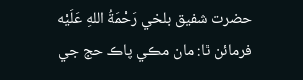حضرت شفيق بلخي رَحْمَةُ اللهِ عَلَيْه فرمائن ٿا: مان مڪي پاڪ حج جي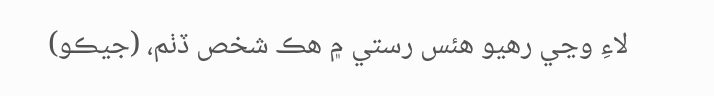لاءِ وڃي رهيو هئس رستي ۾ هڪ شخص ڏٺم، (جيڪو)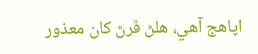اپاهج آهي، هلڻ ڦرڻ کان معذور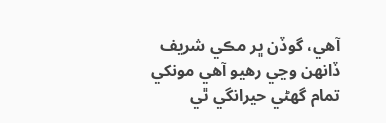آهي، گوڏن ڀر مڪي شريف ڏانهن وڃي رهيو آهي مونکي تمام گهڻي حيرانگي ٿي